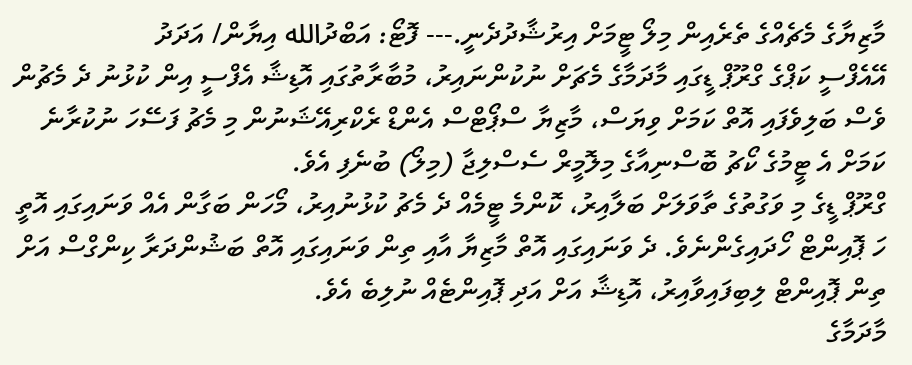މާޒިޔާގެ މެޗެއްގެ ތެރެއިން މިލޯ ޓީމަށް އިރުޝާދުދެނީ.--- ފޮޓޯ: އަބްދުالله އިޔާން/ އަދަދު
އޭއެފްސީ ކަޕްގެ ގްރޫޕް ޑީގައި މާދަމާގެ މެޗަށް ނުކުންނައިރު، މުބާރާތުގައި އޮޑިޝާ އެފްސީ އިން ކުޅުނު ދެ މެޗުން ވެސް ބަލިވެފައި އޮތް ކަމަށް ވިޔަސް، މާޒިޔާ ސްޕޯޓްސް އެންޑް ރެކްރިއޭޝަނުން މި މެޗު ފަސޭހަ ނުކުރާނެ ކަމަށް އެ ޓީމުގެ ކޯޗު ބޮސްނިއާގެ މިލޮމީރް ސެސްލިޖާ (މިލޯ) ބުނެފި އެވެ.
ގްރޫޕް ޑީގެ މި ވަގުތުގެ ތާވަލަށް ބަލާއިރު، ކޮންމެ ޓީމެއް ދެ މެޗު ކުޅުނުއިރު، މޯހަން ބަގާން އެއް ވަނައިގައި އޮތީ ހަ ޕޮއިންޓް ހޯދައިގެންނެވެ. ދެ ވަނައިގައި އޮތް މާޒިޔާ އާއި ތިން ވަނައިގައި އޮތް ބަޝުންދަރާ ކިންގްސް އަށް ތިން ޕޮއިންޓް ލިބިފައިވާއިރު، އޮޑިޝާ އަށް އަދި ޕޮއިންޓެއް ނުލިބެ އެވެ.
މާދަމާގެ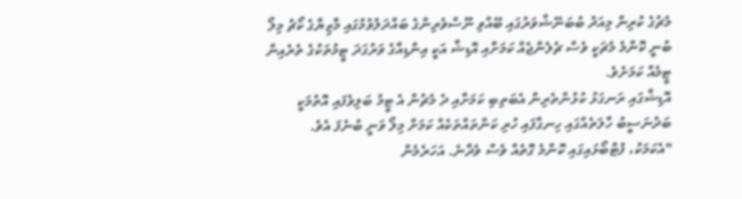މެޗުގެ ކުރިން މިއަދު ބުބަނޭޝްވަރުގައި ބޭއްވި ނޫސްވެރިންގެ ބައްދަލުވުމުގައި މާޒިޔާގެ ކޯޗު މިލޯ ބުނީ ކޮންމެ މެޗަކީ ވެސް ޗެލެންޖެއް ކަމަށާއި އޮޑިޝާ އަކީ އިންޑިއާގެ ވަރުގަދަ ޓީމުތަކުގެ ތެރެއިން ޓީމެއް ކަމަށެވެ.
އޮޑިޝާގައި ރަނގަޅު ކުޅުންތެރިން އެބަތިބި ކަމަށާއި ދެ މެޗުން އެ ޓީމު ބަލިވެފައި އޮތުމަކީ ބަދުނަސީބު ހާލަތެއްގައި ހިނގާފައި ހުރި ކަންތައްތަކެއް ކަމަށް މިލޯ ވަނީ ބުނެފަ އެވެ.
"އެކަމަކު، ފުޓްބޯޅައިގައި ކޮންމެ ގޮތެއް ވެސް ވެދާނެ. އަހަރެމެން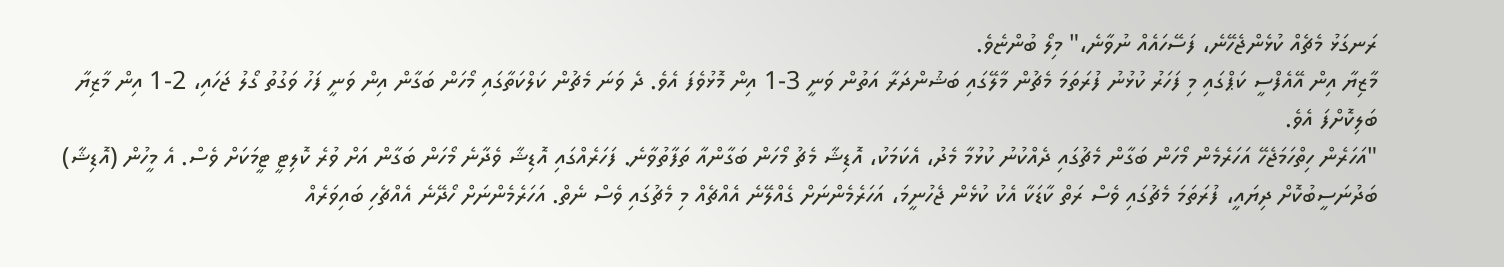ރަނގަޅު މެޗެއް ކުޅެންޖެހޭނެ، ފަސޭހައެއް ނުވާނެ،" މިލޯ ބުންޏެވެ.
މާޒިޔާ އިން އޭއެފްސީ ކަޕްގައި މި ފަހަރު ކުޅުނު ފުރަތަމަ މެޗުން މާލޭގައި ބަޝުންދަރާ އަތުން ވަނީ 3-1 އިން މޮޅުވެފަ އެވެ. ދެ ވަނަ މެޗުން ކަލްކަތާގައި މޯހަން ބަގާން އިން ވަނީ ފަހު ވަގުތު ގޯލު ޖަހައި، 2-1 އިން މާޒިޔާ ބަލިކޮށްފަ އެވެ.
"އަހަރެން ހިތްހަމަޖެހޭ އަހަރެމެން މޯހަން ބަގާން މެޗުގައި ދެއްކުނު ކުޅުމާ މެދު، އެކަމަކު، އޮޑިޝާ މެޗު މޯހަން ބަގާންއާ ތަފާތުވާނެ. ފަހަރެއްގައި އޮޑިޝާ ވެދާނެ މޯހަން ބަގާން އަށް ވުރެ ކޮލިޓީ ޓީމަކަށް ވެސް. އެ މީހުން (އޮޑިޝާ) ބަދުނަސީބުކޮށް ދިޔައީ، ފުރަތަމަ މެޗުގައި ވެސް ރަތް ކާޑަކާ އެކު ކުޅެން ޖެހުނީމަ، އަހަރެމެންނަށް ގެއްލޭނެ އެއްޗެއް މި މެޗުގައި ވެސް ނެތް. އަހަރެމެންނަށް ހޯދޭނެ އެއްޗެހި ބައިވަރެއް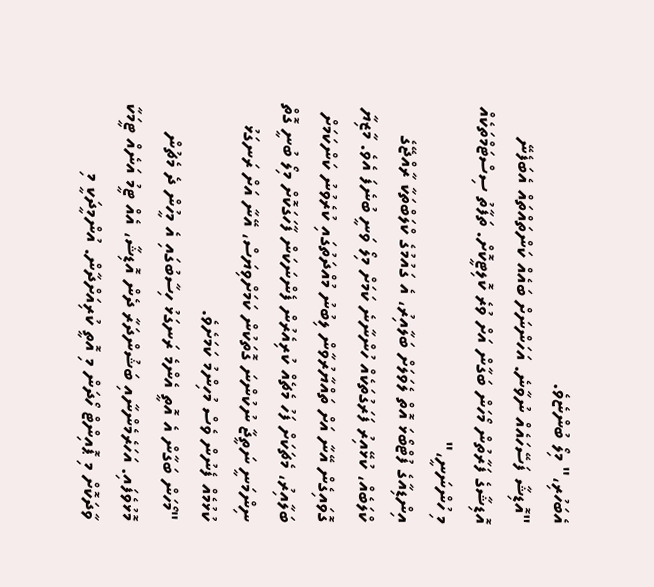އެބަހުރި،" މިލޯ ބުންޏެވެ.
"އޮޑިޝާ ފަސޭހައެއް ނުވާނެ. އަހަންނަށް ބައެއް ކަންތައްތައް އެބަފެނޭ އޮޑިޝާގެ ފަރާތުން މޯހަން ބަގާން އަށް ވުރެ ކޮލިޓީކޮށް. ތަފާތު ސިސްޓަމްތަކެއް މި ހުންނަނީ،"
އިންޑިއާގެ ފުޓްބޯޅަ އޮތް ލެވަލަށް ބަލާއިރު، އެ ގައުމުގެ ކްލަބްތަކާ ރާއްޖޭގެ ކްލަބެއް، ކުޅޭއިރު ފަރަގުތަކެއް ހުންނާނެ ކަމަށް މިލޯ ވަނީ ބުނެފަ އެވެ. މާޒިޔާ ގޮވައިގެން އޭނާ އަށް ތައްޔާރުވާން ލިބުނު މުއްދަތުގައި ކުރެވުނު ކަންކަމަށް ބަލާއިރު، މެޗަކަށް ފަހު މެޗެއް ކުރިއެރުން ފެންނަކަން ފާހަގަކޮށް މިލޯ ބުނީ ގޮތް ނިންމަނީ ނަތީޖާ ނުކުންނަ ގޮތަކުން ކަމަށްވިޔަސް، އޭނާ އަށް ރަނގަޅު ކުޅުމެއް ފެނުން ވެސް މުހިންމު ކަމަށެވެ.
"މޯހަން ބަގާން އެ އޮތީ އެންމެ ރަނގަޅު ހިސާބުގައި އެ މީހުން ދެ މެޗުން މޮޅުވެފައި. އަހަރެމެންނާއި ބަޝުންދަރާ ދެން އޮޑިޝާ، އެއް ޓީމު އަނެއް ޓީމަކާ ވާދަކޮށް މި ޕޮއިންޓް ހޯދަން މި އޮތީ ކުރިއަށްދާން. އުންމީދަކީ މި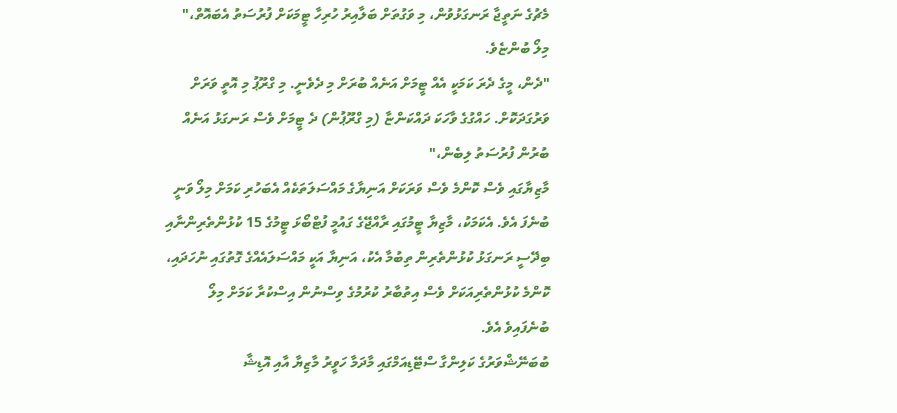މެޗުގެ ނަތީޖާ ރަނގަޅުވުން، މި ވަގުތަށް ބަލާއިރު ހުރިހާ ޓީމަކަށް ފުރުސަތު އެބައޮތް،" މިލޯ ބުންޏެވެ.
"ދެން، މީގެ ދެރަ ކަމަކީ އެއް ޓީމަށް އަނެއް ބުރަށް މި ދެވެނީ. މި ގްރޫޕު މި އޮތީ ވަރަށް ވަރުގަދަކޮށް. ހައްގުގެ ވާހަކަ ދައްކަންޏާ (މި ގްރޫޕުން) ދެ ޓީމަށް ވެސް ރަނގަޅު އަނެއް ބުރުން ފުރުސަތު ލިބެން،"
މާޒިޔާގައި ވެސް ކޮންމެ ވެސް ވަރަކަށް އަނިޔާގެ މައްސަލަތަކެއް އެބަހުރި ކަމަށް މިލޯ ވަނީ ބުނެފަ އެވެ. އެކަމަކު، މާޒިޔާ ޓީމުގައި ރާއްޖޭގެ ގައުމީ ފުޓްބޯޅަ ޓީމުގެ 15 ކުޅުންތެރިންނާއި ބިދޭސީ ރަނގަޅު ކުޅުންތެރިން ތިބުމާ އެކު، އަނިޔާ އަކީ މައްސަލައެއްގެ ގޮތުގައި ނުހަދައި، ކޮންމެ ކުޅުންތެރިއަކަށް ވެސް އިތުބާރު ކުރުމުގެ ވިސްނުން އިސްކުރާ ކަމަށް މިލޯ ބުނެފައިވެ އެވެ.
ބުބަނޭޝްވަރުގެ ކަލިންގާ ސްޓޭޑިއަމްގައި މާދަމާ ހަވީރު މާޒިޔާ އާއި އޮޑިޝާ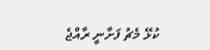ކުޅޭ މެޗު ފަށާނީ ރާއްޖެ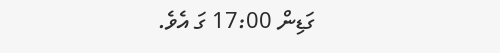ގަޑިން 17:00 ގަ އެވެ.